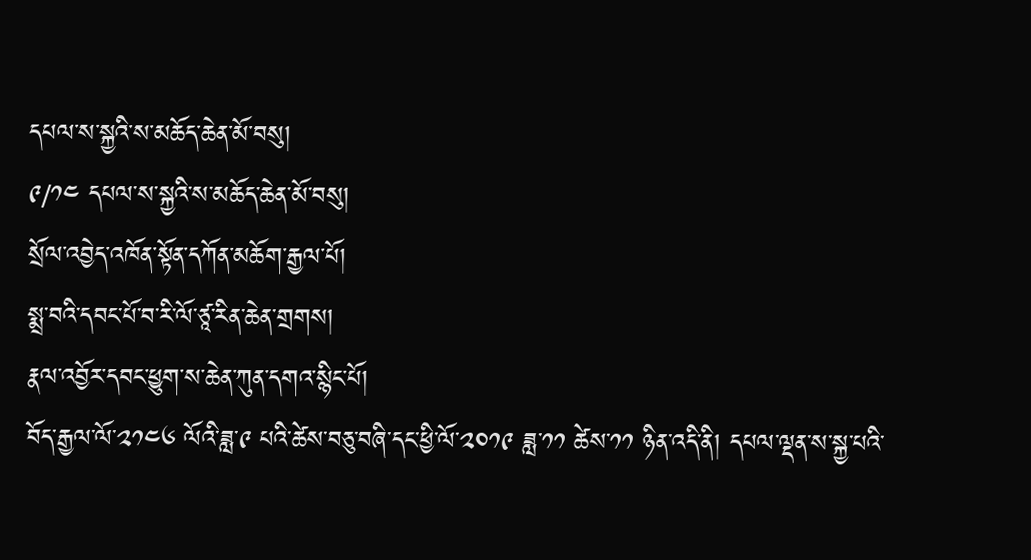དཔལ་ས་སྐྱའི་ས་མཆོད་ཆེན་མོ་བསུ།
༩/༡༤ དཔལ་ས་སྐྱའི་ས་མཆོད་ཆེན་མོ་བསུ།
སྲོལ་འབྱེད་འཁོན་སྟོན་དཀོན་མཆོག་རྒྱལ་པོ།
སྨྲ་བའི་དབང་པོ་བ་རི་ལོ་ཙཱ་རིན་ཆེན་གྲགས།
རྣལ་འབྱོར་དབང་ཕྱུག་ས་ཆེན་ཀུན་དགའ་སྙིང་པོ།
བོད་རྒྱལ་ལོ་༢༡༤༦ ལོའི་ཟླ་༩ པའི་ཚེས་བཅུ་བཞི་དང་ཕྱི་ལོ་༢༠༡༩ ཟླ་༡༡ ཚེས་༡༡ ཉིན་འདི་ནི། དཔལ་ལྡན་ས་སྐྱ་པའི་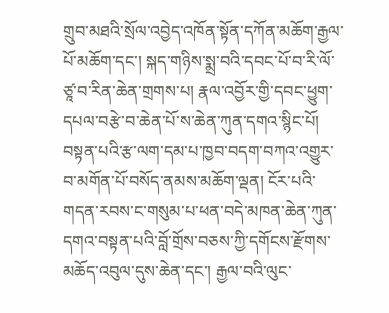གྲུབ་མཐའི་སྲོལ་འབྱེད་འཁོན་སྟོན་དཀོན་མཆོག་རྒྱལ་པོ་མཆོག་དང་། སྐད་གཉིས་སྨྲ་བའི་དབང་པོ་བ་རི་ལོ་ཙཱ་བ་རིན་ཆེན་གྲགས་པ། རྣལ་འབྱོར་གྱི་དབང་ཕྱུག་དཔལ་བརྩེ་བ་ཆེན་པོ་ས་ཆེན་ཀུན་དགའ་སྙིང་པོ། བསྟན་པའི་རྩ་ལག་དམ་པ་ཁྱབ་བདག་བཀའ་འགྱུར་བ་མགོན་པོ་བསོད་ནམས་མཆོག་ལྡན། ངོར་པའི་གདན་རབས་ང་གསུམ་པ་ཕན་བདེ་མཁན་ཆེན་ཀུན་དགའ་བསྟན་པའི་བློ་གྲོས་བཅས་ཀྱི་དགོངས་རྫོགས་མཆོད་འབུལ་དུས་ཆེན་དང་། རྒྱལ་བའི་ལུང་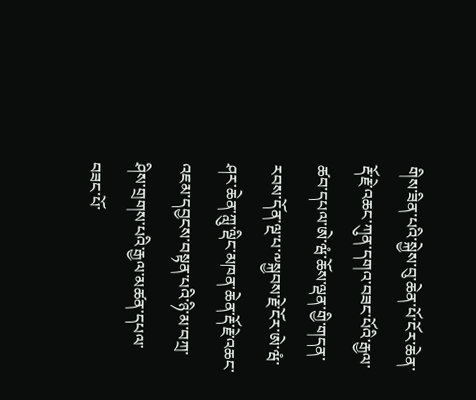གིས་ཟིན་པའི་སྐྱེས་བུ་ཆེན་པོ་ངོར་ཆེན་རྡོ་རྗེ་འཆང་ཀུན་དགའ་བཟང་པོའི་རྒྱལ་ཚབ་དཔལ་ཨེ་ཝཾ་ཆོས་ལྡན་གྱི་གདན་རབས་དོན་ལྔ་པ་༸སྐྱབས་རྗེ་ངོར་ཨེ་ཝཾ་ཤར་ཆེན་ཀླུ་ལྡིང་མཁན་ཆེན་རྡོ་རྗེ་འཆང་འཇམ་དབྱངས་བསྟན་པའི་ཉི་མ་བཀྲ་ཤིས་གྲགས་པའི་རྒྱལ་མཚན་དཔལ་བཟང་པོ་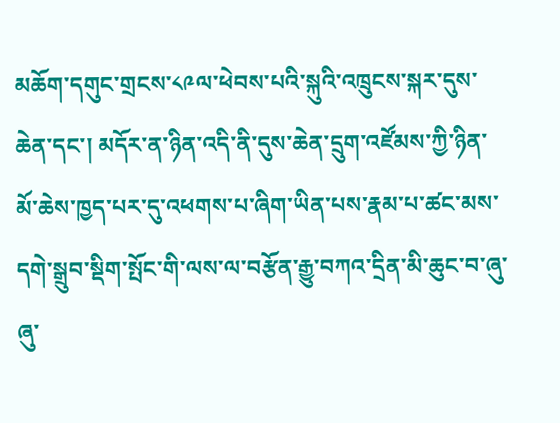མཆོག་དགུང་གྲངས་༨༩ལ་ཕེབས་པའི་སྐུའི་འཁྲུངས་སྐར་དུས་ཆེན་དང་། མདོར་ན་ཉིན་འདི་ནི་དུས་ཆེན་དྲུག་འཛོམས་ཀྱི་ཉིན་མོ་ཆེས་ཁྱད་པར་དུ་འཕགས་པ་ཞིག་ཡིན་པས་རྣམ་པ་ཚང་མས་དགེ་སྒྲུབ་སྡིག་སྤོང་གི་ལས་ལ་བརྩོན་རྒྱུ་བཀའ་དྲིན་མི་ཆུང་བ་ཞུ་ཞུ་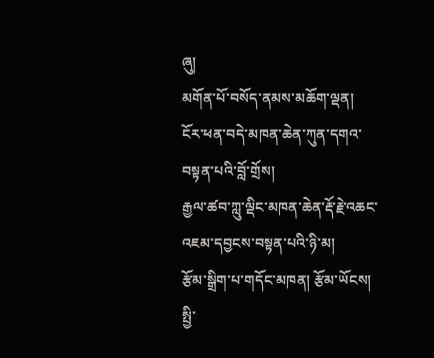ཞུ།
མགོན་པོ་བསོད་ནམས་མཆོག་ལྡན།
ངོར་ཕན་བདེ་མཁན་ཆེན་ཀུན་དགའ་བསྟན་པའི་བློ་གྲོས།
རྒྱལ་ཚབ་ཀླུ་ལྡིང་མཁན་ཆེན་རྡོ་རྗེ་འཆང་འཇམ་དབྱངས་བསྟན་པའི་ཉི་མ།
རྩོམ་སྒྲིག་པ་གདོང་མཁན། རྩོམ་ཡོངས།
སྤྱི་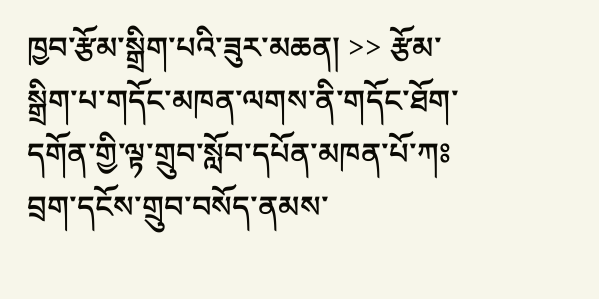ཁྱབ་རྩོམ་སྒྲིག་པའི་ཟུར་མཆན། >> རྩོམ་སྒྲིག་པ་གདོང་མཁན་ལགས་ནི་གདོང་ཐོག་དགོན་གྱི་ལྟ་གྲུབ་སློབ་དཔོན་མཁན་པོ་ཀཿབྲག་དངོས་གྲུབ་བསོད་ནམས་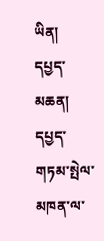ཡིན།
དཔྱད་མཆན།
དཔྱད་གཏམ་སྤེལ་མཁན་ལ་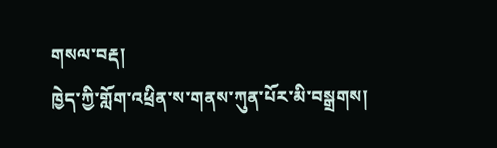གསལ་བརྡ།
ཁྱེད་ཀྱི་གློག་འཕྲིན་ས་གནས་ཀུན་པོར་མི་བསྒྲགས།